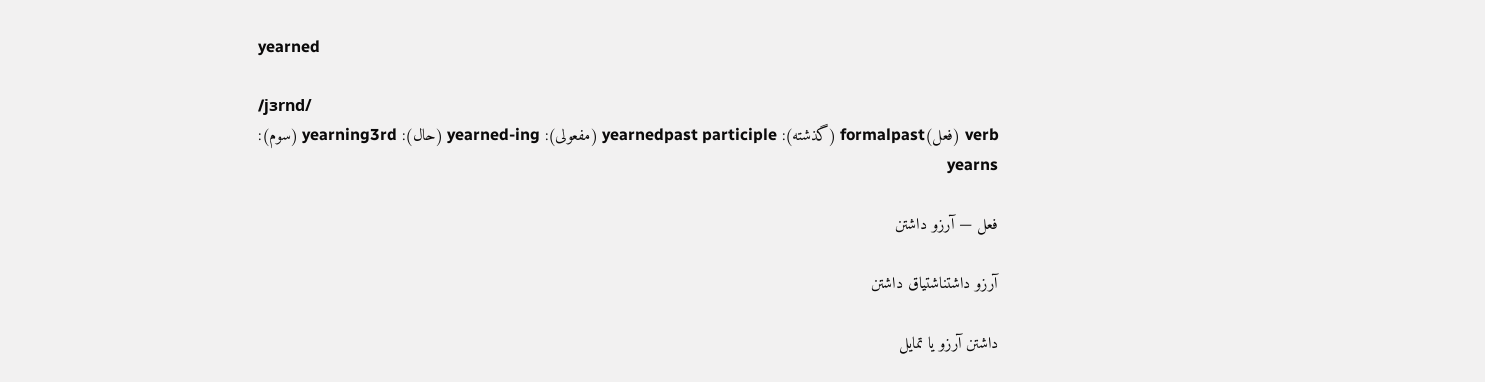yearned

/jɜrnd/
verb (فعل)formalpast (گذشته): yearnedpast participle (مفعولی): yearned-ing (حال): yearning3rd (سوم): yearns

فعل — آرزو داشتن

آرزو داشتناشتیاق داشتن

داشتن آرزو یا تمایل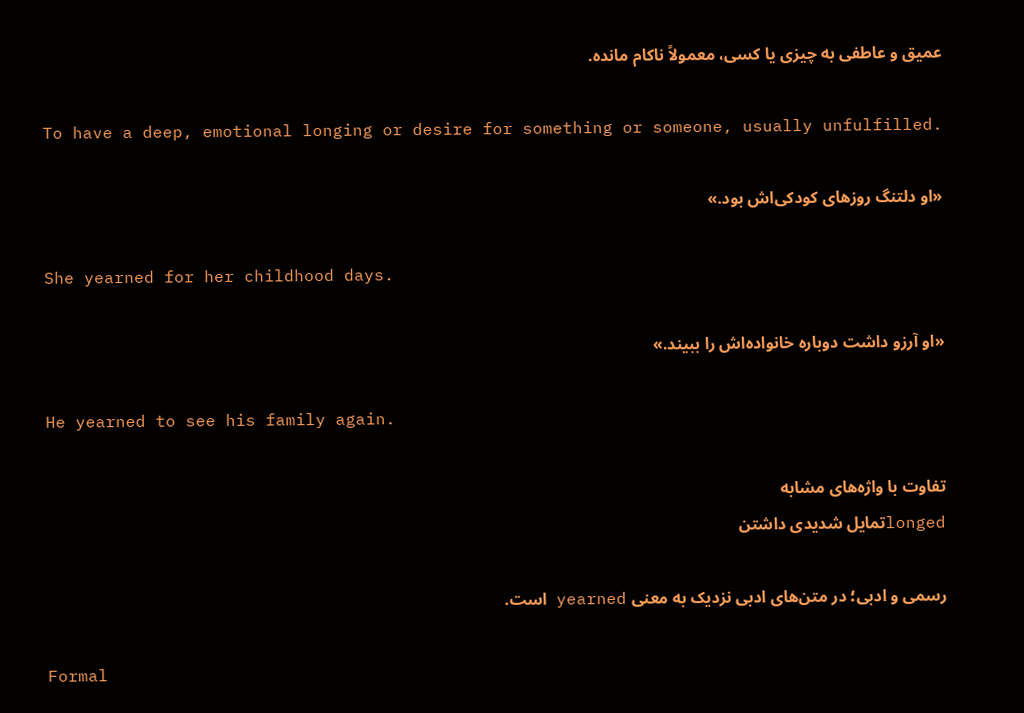عمیق و عاطفی به چیزی یا کسی، معمولاً ناکام مانده.

To have a deep, emotional longing or desire for something or someone, usually unfulfilled.

«او دلتنگ روزهای کودکی‌اش بود.»

She yearned for her childhood days.

«او آرزو داشت دوباره خانواده‌اش را ببیند.»

He yearned to see his family again.

تفاوت با واژه‌های مشابه
longedتمایل شدیدی داشتن

رسمی و ادبی؛ در متن‌های ادبی نزدیک به معنی yearned است.

Formal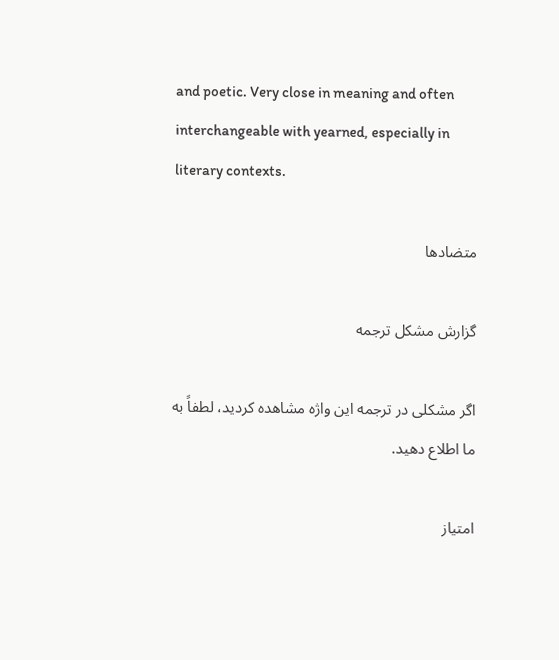and poetic. Very close in meaning and often interchangeable with yearned, especially in literary contexts.

متضادها

گزارش مشکل ترجمه

اگر مشکلی در ترجمه این واژه مشاهده کردید، لطفاً به ما اطلاع دهید.

امتیاز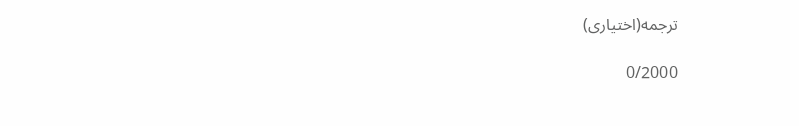ترجمه(اختیاری)

0/2000